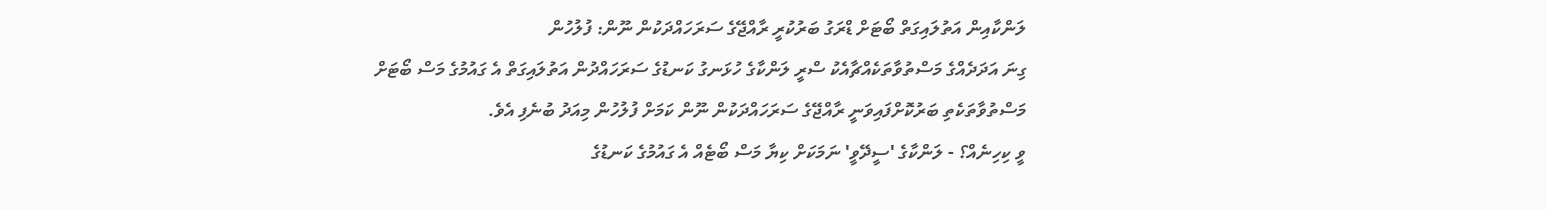ލަންކާއިން އަތުލައިގަތް ބޯޓަށް ޑްރަގު ބަރުކުރީ ރާއްޖޭގެ ސަރަހައްދަކުން ނޫން: ފުލުހުން
ގިނަ އަދަދެއްގެ މަސްތުވާތަކެއްޗާއެކު ސްރީ ލަންކާގެ ހުޅަނގު ކަނޑުގެ ސަރަހައްދުން އަތުލައިގަތް އެ ގައުމުގެ މަސް ބޯޓަށް މަސްތުވާތަކެތި ބަރުކޮށްފައިވަނީ ރާއްޖޭގެ ސަރަހައްދަކުން ނޫން ކަމަށް ފުލުހުން މިއަދު ބުނެފި އެވެ.
ވީ ކިހިނެއް؟ - ލަންކާގެ 'ސީދޭވީ' ނަމަކަށް ކިޔާ މަސް ބޯޓެއް އެ ގައުމުގެ ކަނޑުގެ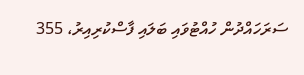ސަރަހައްދުން ހުއްޓުވައި ބަލައި ފާސްކުރިއިރު، 355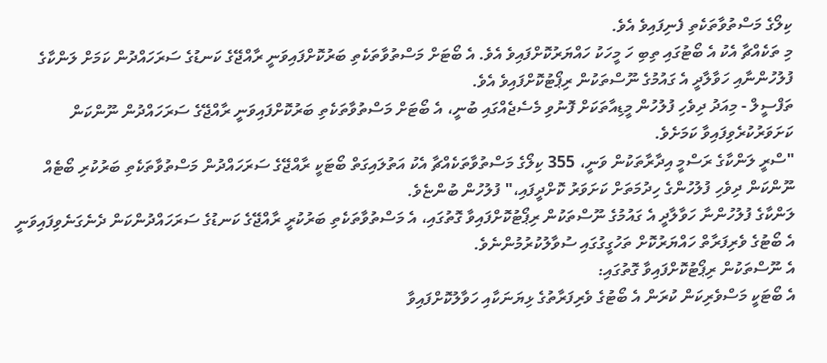ކިލޯގެ މަސްތުވާތަކެތި ފެނިފައިވެ އެވެ.
މި ތަކެއްޗާ އެކު އެ ބޯޓުގައި ތިބި ހަ މީހަކު ހައްޔަރުކޮށްފައިވެ އެވެ. އެ ބޯޓަށް މަސްތުވާތަކެތި ބަރުކޮށްފައިވަނީ ރާއްޖޭގެ ކަނޑުގެ ސަރަހައްދުން ކަމަށް ލަންކާގެ ފުލުހުންނާއި ހަވާލާދީ އެ ގައުމުގެ ނޫސްތަކުން ރިޕޯޓުކޮށްފައިވެ އެވެ.
ތަފްސީލް - މިއަދު ދިވެހި ފުލުހުން މީޑިއާތަކަށް ފޮނުވި މެސެޖެއްގައި ބުނީ، އެ ބޯޓަށް މަސްތުވާތަކެތި ބަރުކޮށްފައިވަނީ ރާއްޖޭގެ ސަރަހައްދުން ނޫންކަން ކަށަވަރުކުރެވިފައިވާ ކަމަށެވެ.
"ސްރީ ލަންކާގެ ރަސްމީ އިދާރާތަކުން ވަނީ، 355 ކިލޯގެ މަސްތުވާތަކެއްޗާ އެކު އަތުލައިގަތް ބޯޓަކީ ރާއްޖޭގެ ސަރަހައްދުން މަސްތުވާތަކެތި ބަރުކުރި ބޯޓެއް ނޫންކަން ދިވެހި ފުލުހުންގެ ހިދުމަތަށް ކަށަވަރު ކޮށްދީފައި،" ފުލުހުން ބުންޏެވެ.
ލަންކާގެ ފުލުހުންނާ ހަވާލާދީ އެ ގައުމުގެ ނޫސްތަކުން ރިޕޯޓުކޮށްފައިވާ ގޮތުގައި، އެ މަސްތުވާތަކެތި ބަރުކުރީ ރާއްޖޭގެ ކަނޑުގެ ސަރަހައްދުންކަން ދެނެގަނެވިފައިވަނީ އެ ބޯޓުގެ ވެރިފަރާތް ހައްޔަރުކޮށް ތަހުގީގުގައި ސުވާލުކުރުމުންނެވެ.
އެ ނޫސްތަކުން ރިޕޯޓުކޮށްފައިވާ ގޮތުގައި:
އެ ބޯޓަކީ މަސްވެރިކަން ކުރަން އެ ބޯޓުގެ ވެރިފަރާތުގެ ޅިޔަނަކާއި ހަވާލުކޮށްފައިވާ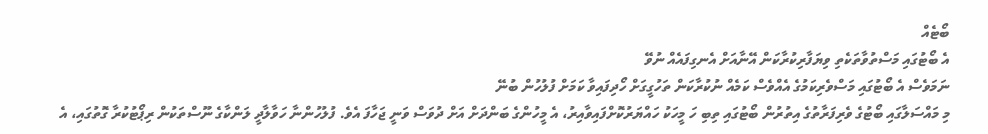ބޯޓެއް
އެ ބޯޓުގައި މަސްތުވާތަކެތި ވިޔަފާރިކުރާކަން އޭނާއަށް އެނގިފައެއް ނުވޭ
ނަމަވެސް އެ ބޯޓުގައި މަސްވެރިކަމުގެ އެއްވެސް ކަމެއް ނުކުރާކަން ތަހުގީގަށް ހޯދިފައިވާ ކަމަށް ފުލުހުން ބުނޭ
މި މައްސަލާގައި ބޯޓުގެ ވެރިފަރާތުގެ އިތުރުން ބޯޓުގައި ތިބި ހަ މީހަކު ހައްޔަރުކޮށްފައިވާއިރު، އެ މީހުންގެ ބަންދަށް އަށް ދުވަސް ވަނީ ޖަހާފަ އެވެ. ފުލުހުންނާ ހަވާލާދީ ލަންކާގެ ނޫސްތަކުން ރިޕޯޓުކުރާ ގޮތުގައި، އެ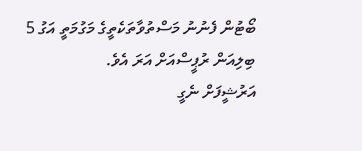ބޯޓުން ފެނުނު މަސްތުވާތަކެތީގެ މަގުމަތީ އަގު 5 ބިލިއަން ރުޕީސްއަށް އަރަ އެވެ.
އަރުޝީފަށް ނެގީ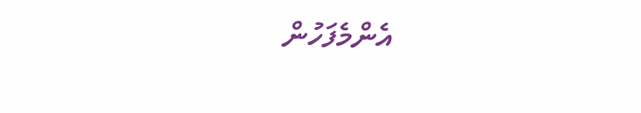އެންމެފަހުން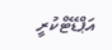އަޕްޑޭޓްކުރީ